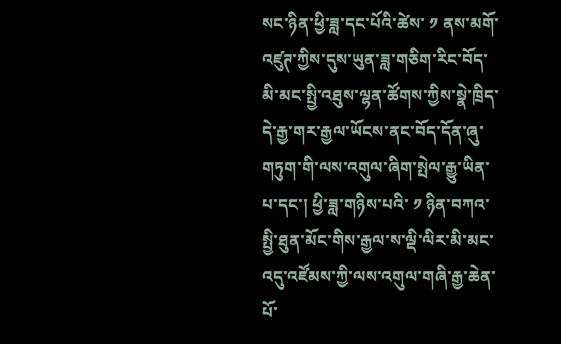སང་ཉིན་ཕྱི་ཟླ་དང་པོའི་ཚེས་ ༡ ནས་མགོ་འཛུཊ་ཀྱིས་དུས་ཡུན་ཟླ་གཅིག་རིང་བོད་མི་མང་སྤྱི་འཐུས་ལྷན་ཚོགས་ཀྱིས་སྣེ་ཁྲིད་དེ་རྒྱ་གར་རྒྱལ་ཡོངས་ནང་བོད་དོན་ཞུ་གཏུག་གི་ལས་འགུལ་ཞིག་སྤེལ་རྒྱུ་ཡིན་པ་དང་། ཕྱི་ཟླ་གཉིས་པའི་ ༡ ཉིན་བཀའ་སྤྱི་ཐུན་མོང་གིས་རྒྱལ་ས་ལྡི་ལིར་མི་མང་འདུ་འཛོམས་ཀྱི་ལས་འགུལ་གཞི་རྒྱ་ཆེན་པོ་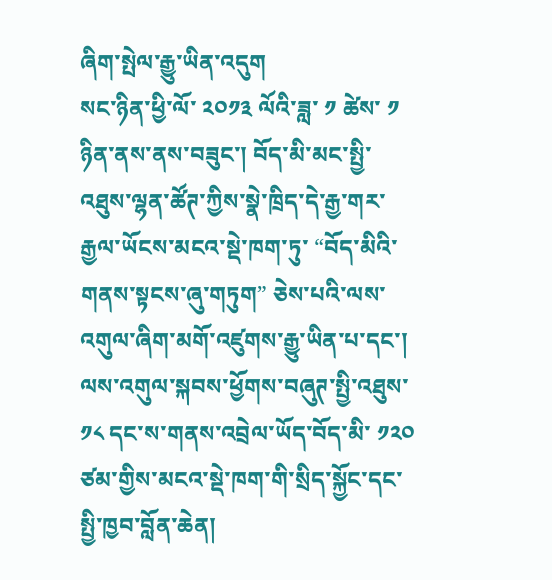ཞིག་སྤེལ་རྒྱུ་ཡིན་འདུག
སང་ཉིན་ཕྱི་ལོ་ ༢༠༡༣ ལོའི་ཟླ་ ༡ ཚེས་ ༡ ཉིན་ནས་ནས་བཟུང་། བོད་མི་མང་སྤྱི་འཐུས་ལྷན་ཚོཊ་ཀྱིས་སྣེ་ཁྲིད་དེ་རྒྱ་གར་རྒྱལ་ཡོངས་མངའ་སྡེ་ཁག་ཏུ་ “བོད་མིའི་གནས་སྟངས་ཞུ་གཏུག” ཅེས་པའི་ལས་འགུལ་ཞིག་མགོ་འཛུགས་རྒྱུ་ཡིན་པ་དང་། ལས་འགུལ་སྐབས་ཕྱོགས་བཞུཊ་སྤྱི་འཐུས་ ༡༨ དང་ས་གནས་འབྲེལ་ཡོད་བོད་མི་ ༡༢༠ ཙམ་གྱིས་མངའ་སྡེ་ཁག་གི་སྲིད་སྐྱོང་དང་སྤྱི་ཁྱབ་བློན་ཆེན།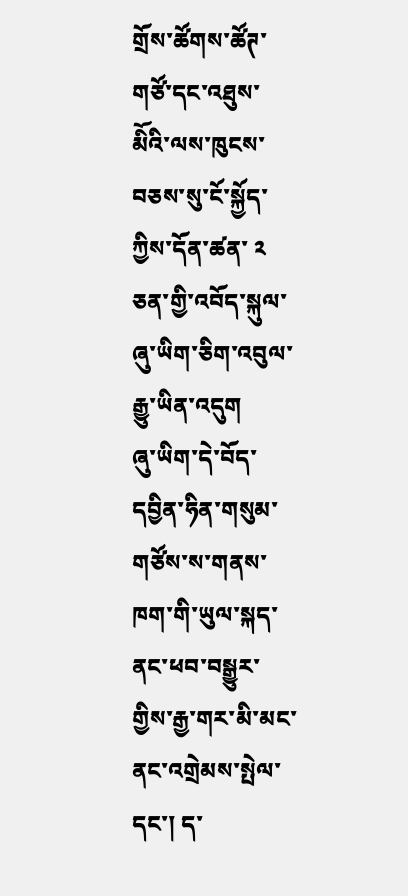གྲོས་ཚོགས་ཚོཊ་གཙོ་དང་འཐུས་མིོའི་ལས་ཁུངས་བཅས་སུ་ངོ་སྐྱོད་ཀྱིས་དོན་ཚན་ ༢ ཅན་གྱི་འབོད་སྐུལ་ཞུ་ཡིག་ཅིག་འབུལ་རྒྱུ་ཡིན་འདུག
ཞུ་ཡིག་དེ་བོད་དབྱིན་ཧིན་གསུམ་གཙོས་ས་གནས་ཁག་གི་ཡུལ་སྐད་ནང་ཕབ་བསྒྱུར་གྱིས་རྒྱ་གར་མི་མང་ནང་འགྲེམས་སྤེལ་དང་། ད་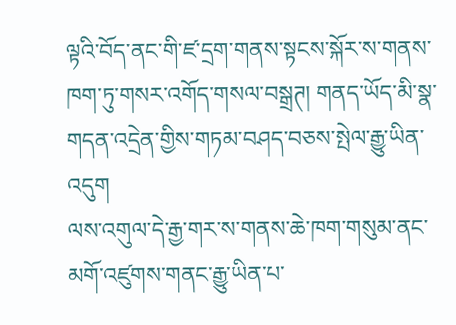ལྟའི་བོད་ནང་གི་ཛ་དྲག་གནས་སྟངས་སྐོར་ས་གནས་ཁག་ཏུ་གསར་འགོད་གསལ་བསྒྲཊ། གནད་ཡོད་མི་སྣ་གདན་འདྲེན་གྱིས་གཏམ་བཤད་བཅས་སྤེལ་རྒྱུ་ཡིན་འདུག
ལས་འགུལ་དེ་རྒྱ་གར་ས་གནས་ཆེ་ཁག་གསུམ་ནང་མགོ་འཛུགས་གནང་རྒྱུ་ཡིན་པ་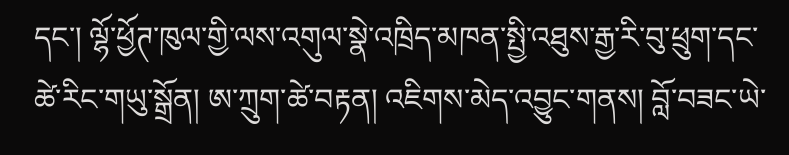དང་། ལྷོ་ཕྱོཊ་ཁུལ་གྱི་ལས་འགུལ་སྣེ་འཁྲིད་མཁན་སྤྱི་འཐུས་རྒྱ་རི་བུ་ཕྲུག་དང་ཚེ་རིང་གཡུ་སྒྲོན། ཨ་ཀྲུག་ཚེ་བརྟན། འཇིགས་མེད་འབྱུང་གནས། བློ་བཟང་ཡེ་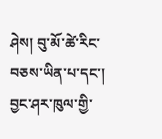ཤེས། བུ་མོ་ཚེ་རིང་བཅས་ཡིན་པ་དང་། བྱང་ཤར་ཁུལ་གྱི་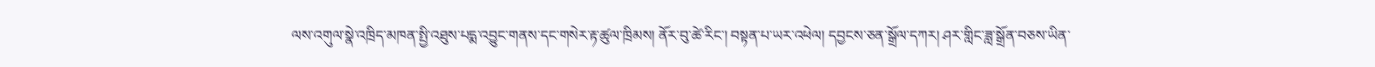ལས་འགུལ་སྣེ་འཁྲིད་མཁན་སྤྱི་འཐུས་པདྨ་འབྱུང་གནས་དང་གསེར་རྟ་ཚུལ་ཁྲིམས། ནོར་བུ་ཚེ་རིང་། བསྟན་པ་ཡར་འཕེལ། དབྱངས་ཅན་སྒྲོལ་དཀར། ཤར་གླིང་ཟླ་སྒྲོན་བཅས་ཡིན་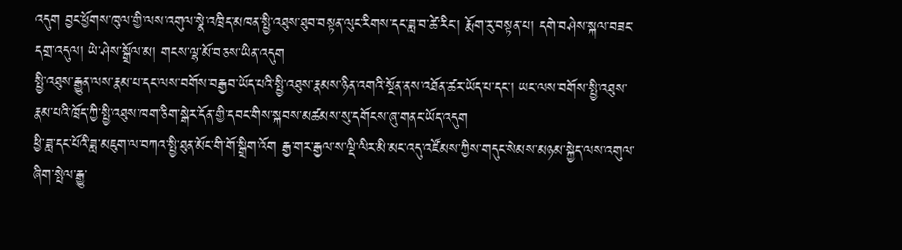འདུག བྱང་ཕྱོགས་ཁུལ་གྱི་ལས་འགུལ་སྣེ་འཁྲིད་མཁན་སྤྱི་འཐུས་ཐུབ་བསྟན་ལུང་རིགས་དང་ཟླ་བ་ཚེ་རིང་། རྨོག་རུ་བསྟན་པ། དགེ་བཤེས་སྐལ་བཟང་དགྲ་འདུལ། ཡེ་ཤེས་སྒྲོལ་མ། གངས་ལྷ་མོ་བཅས་ཡིན་འདུག
སྤྱི་འཐུས་རྒྱུན་ལས་རྣམ་པ་དང་ལས་བགོས་བརྒྱབ་ཡོད་པའི་སྤྱི་འཐུས་རྣམས་ཉིན་འགའི་སྔོན་ནས་འཐོན་ཚར་ཡོད་པ་དང་། ཡང་ལས་བགོས་སྤྱི་འཐུས་རྣམ་པའི་ཁྲོད་ཀྱི་སྤྱི་འཐུས་ཁག་ཅིག་སྒེར་དོན་གྱི་དབང་གིས་སྐབས་མཚམས་སུ་དགོངས་ཞུ་གནང་ཡོད་འདུག
ཕྱི་ཟླ་དང་པོའི་ཟླ་མཇུག་ལ་བཀའ་སྤྱི་ཐུན་མོང་གི་གོ་སྒྲིག་འོག རྒྱ་གར་རྒྱལ་ས་ལྡི་ལིར་མི་མང་འདུ་འཛོམས་ཀྱིས་གདུང་སེམས་མཉམ་སྐྱེད་ལས་འགུལ་ཞིག་སྤེལ་རྒྱུ་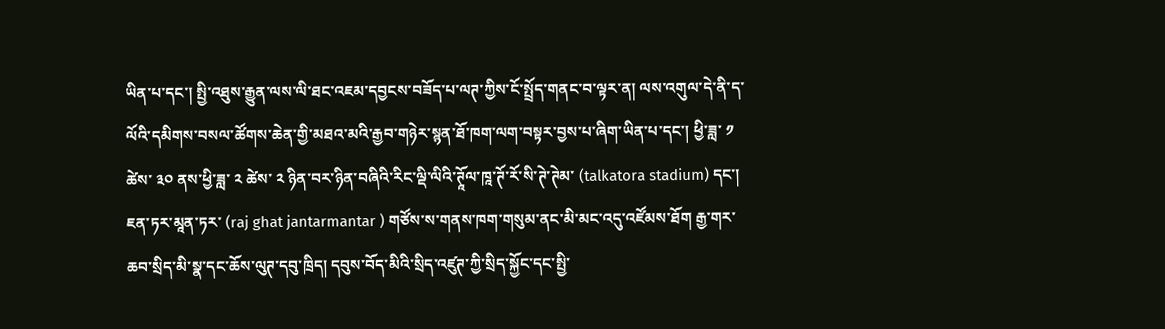ཡིན་པ་དང་། སྤྱི་འཐུས་རྒྱུན་ལས་ལི་ཐང་འཇམ་དབྱངས་བཟོད་པ་ལཊ་ཀྱིས་ངོ་སྤྲོད་གནང་བ་ལྟར་ན། ལས་འགུལ་དེ་ནི་ད་ལོའི་དམིགས་བསལ་ཚོགས་ཆེན་གྱི་མཐའ་མའི་རྒྱབ་གཉེར་སྙན་ཐོ་ཁག་ལག་བསྟར་བྱས་པ་ཞིག་ཡིན་པ་དང་། ཕྱི་ཟླ་ ༡ ཚེས་ ༣༠ ནས་ཕྱི་ཟླ་ ༢ ཚེས་ ༢ ཉིན་བར་ཉིན་བཞིའི་རིང་ལྡི་ལིའི་ཊཱོལ་ཁཱ་ཊོ་རོ་སི་ཊེ་ཊེམ་ (talkatora stadium) དང་། ཇན་ཏར་མཱན་ཏར་ (raj ghat jantarmantar ) གཙོས་ས་གནས་ཁག་གསུམ་ནང་མི་མང་འདུ་འཛོམས་ཐོག རྒྱ་གར་ཆབ་སྲིད་མི་སྣ་དང་ཆོས་ལུཊ་དབུ་ཁྲིད། དབུས་བོད་མིའི་སྲིད་འཛུཊ་ཀྱི་སྲིད་སྐྱོང་དང་སྤྱི་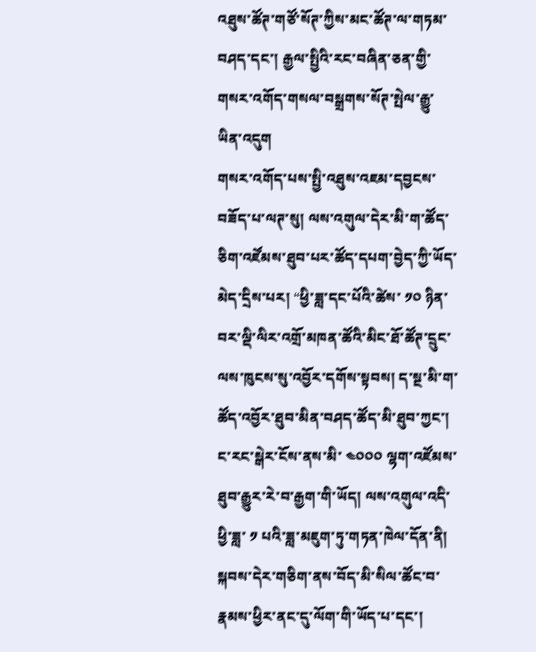འཐུས་ཚོཊ་གཙོ་སོཊ་ཀྱིས་མང་ཚོཊ་ལ་གཏམ་བཤད་དང་། རྒྱལ་སྤྱིའི་རང་བཞིན་ཅན་གྱི་གསར་འགོད་གསལ་བསྒྲགས་སོཊ་སྤེལ་རྒྱུ་ཡིན་འདུག
གསར་འགོད་པས་སྤྱི་འཐུས་འཇམ་དབྱངས་བཟོད་པ་ལཊ་སུ། ལས་འགུལ་དེར་མི་ག་ཚོད་ཅིག་འཛོམས་ཐུབ་པར་ཚོད་དཔག་བྱེད་ཀྱི་ཡོད་མེད་དྲིས་པར། “ཕྱི་ཟླ་དང་པོའི་ཚེས་ ༡༠ ཉིན་བར་ལྡི་ལིར་འགྲོ་མཁན་ཚོའི་མིང་ཐོ་ཚོཊ་དྲུང་ལས་ཁུངས་སུ་འབྱོར་དགོས་སྟབས། ད་སྔ་མི་ག་ཚོད་འབྱོར་ཐུབ་མིན་བཤད་ཚོད་མི་ཐུབ་ཀྱང་། ང་རང་སྒེར་ངོས་ནས་མི་ ༤༠༠༠ ལྷག་འཛོམས་ཐུབ་རྒྱུར་རེ་བ་རྒྱག་གི་ཡོད། ལས་འགུལ་འདི་ཕྱི་ཟླ་ ༡ པའི་ཟླ་མཇུག་ཏུ་གཏན་ཁེལ་དོན་ནི། སྐབས་དེར་གཅིག་ནས་བོད་མི་སིལ་ཚོང་བ་རྣམས་ཕྱིར་ནང་དུ་ལོག་གི་ཡོད་པ་དང་།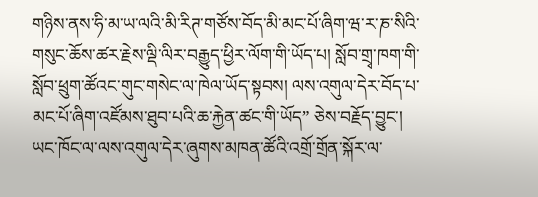གཉིས་ནས་ཧི་མ་ཡ་ལའི་མི་རིཊ་གཙོས་བོད་མི་མང་པོ་ཞིག་ཝ་ར་ཎ་སིའི་གསུང་ཆོས་ཚར་རྗེས་ལྡི་ལིར་བརྒྱུད་ཕྱིར་ལོག་གི་ཡོད་པ། སློབ་གྲྭ་ཁག་གི་སློབ་ཕྲུག་ཚོའང་གུང་གསེང་ལ་ཁེལ་ཡོད་སྟབས། ལས་འགུལ་དེར་བོད་པ་མང་པོ་ཞིག་འཛོམས་ཐུབ་པའི་ཆ་རྐྱེན་ཚང་གི་ཡོད” ཅེས་བརྗོད་བྱུང་།
ཡང་ཁོང་ལ་ལས་འགུལ་དེར་ཞུགས་མཁན་ཚོའི་འགྲོ་གྲོན་སྐོར་ལ་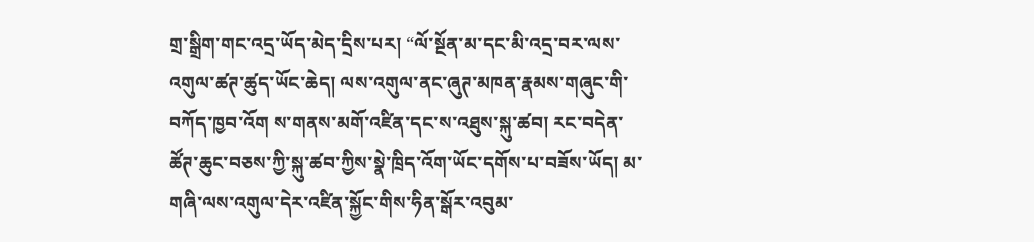གྲ་སྒྲིག་གང་འདྲ་ཡོད་མེད་དྲིས་པར། “ལོ་སྔོན་མ་དང་མི་འདྲ་བར་ལས་འགུལ་ཚཊ་ཚུད་ཡོང་ཆེད། ལས་འགུལ་ནང་ཞུཊ་མཁན་རྣམས་གཞུང་གི་བཀོད་ཁྱབ་འོག ས་གནས་མགོ་འཛིན་དང་ས་འཐུས་སྐུ་ཚབ། རང་བདེན་ཚོཊ་ཆུང་བཅས་ཀྱི་སྐུ་ཚབ་ཀྱིས་སྣེ་ཁྲིད་འོག་ཡོང་དགོས་པ་བཟོས་ཡོད། མ་གཞི་ལས་འགུལ་དེར་འཛིན་སྐྱོང་གིས་ཧིན་སྒོར་འབུམ་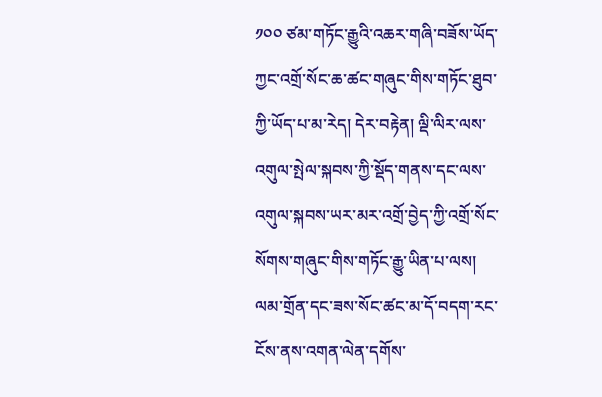༡༠༠ ཙམ་གཏོང་རྒྱུའི་འཆར་གཞི་བཟོས་ཡོད་ཀྱང་འགྲོ་སོང་ཆ་ཚང་གཞུང་གིས་གཏོང་ཐུབ་ཀྱི་ཡོད་པ་མ་རེད། དེར་བརྟེན། ལྡི་ལིར་ལས་འགུལ་སྤེལ་སྐབས་ཀྱི་སྡོད་གནས་དང་ལས་འགུལ་སྐབས་ཡར་མར་འགྲོ་བྱེད་ཀྱི་འགྲོ་སོང་སོགས་གཞུང་གིས་གཏོང་རྒྱུ་ཡིན་པ་ལས། ལམ་གྲོན་དང་ཟས་སོང་ཚང་མ་དོ་བདག་རང་ངོས་ནས་འགན་ལེན་དགོས་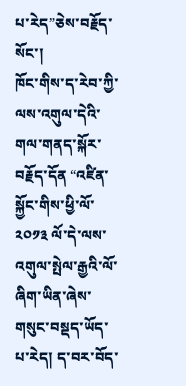པ་རེད”ཅེས་བརྗོད་སོང་།
ཁོང་གིས་ད་རེབ་ཀྱི་ལས་འགུལ་དེའི་གལ་གནད་སྐོར་བརྗོད་དོན “འཛིན་སྐྱོང་གིས་ཕྱི་ལོ་ ༢༠༡༣ ལོ་དེ་ལས་འགུལ་སྤེལ་རྒྱའི་ལོ་ཞིག་ཡིན་ཞེས་གསུང་བསྡད་ཡོད་པ་རེད། ད་བར་བོད་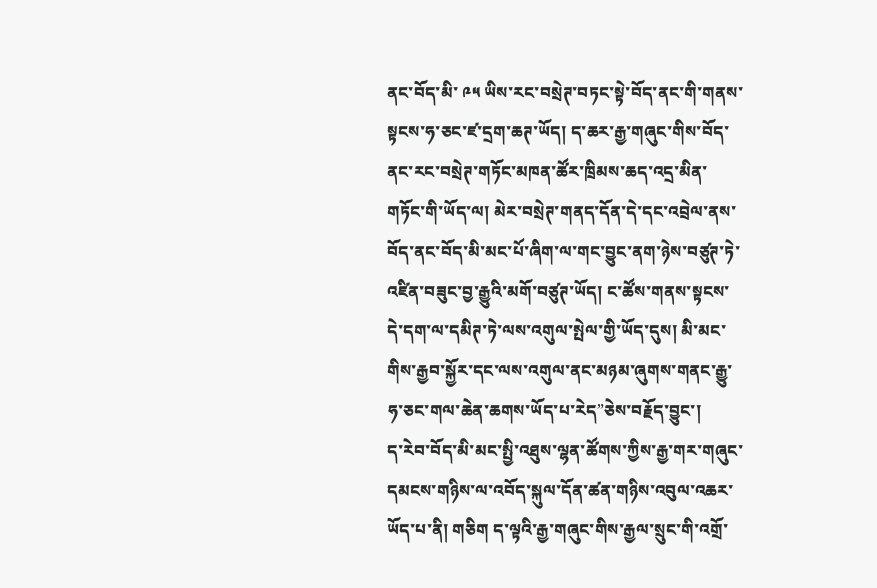ནང་བོད་མི་ ༩༥ ཡིས་རང་བསྲེཊ་བཏང་སྟེ་བོད་ནང་གི་གནས་སྟངས་ཧ་ཅང་ཛ་དྲག་ཆཊ་ཡོད། ད་ཆར་རྒྱ་གཞུང་གིས་བོད་ནང་རང་བསྲེཊ་གཏོང་མཁན་ཚོར་ཁྲིམས་ཆད་འདྲ་མིན་གཏོང་གི་ཡོད་ལ། མེར་བསྲེཊ་གནད་དོན་དེ་དང་འབྲེལ་ནས་བོད་ནང་བོད་མི་མང་པོ་ཞིག་ལ་གང་བྱུང་ནག་ཉེས་བཙུཊ་ཏེ་འཛིན་བཟུང་བྱ་རྒྱུའི་མགོ་བཙུཊ་ཡོད། ང་ཚོས་གནས་སྟངས་དེ་དག་ལ་དམིཊ་ཏེ་ལས་འགུལ་སྤེལ་གྱི་ཡོད་དུས། མི་མང་གིས་རྒྱབ་སྐྱོར་དང་ལས་འགུལ་ནང་མཉམ་ཞུགས་གནང་རྒྱུ་ཧ་ཅང་གལ་ཆེན་ཆགས་ཡོད་པ་རེད”ཅེས་བརྗོད་བྱུང་།
ད་རེབ་བོད་མི་མང་སྤྱི་འཐུས་ལྷན་ཚོགས་ཀྱིས་རྒྱ་གར་གཞུང་དམངས་གཉིས་ལ་འབོད་སྐུལ་དོན་ཚན་གཉིས་འབུལ་འཆར་ཡོད་པ་ནི། གཅིག ད་ལྟའི་རྒྱ་གཞུང་གིས་རྒྱལ་སྲུང་གི་འགྲོ་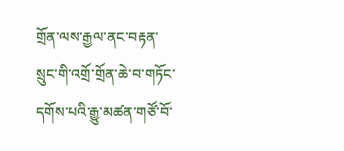གྲོན་ལས་རྒྱལ་ནང་བརྟན་སྲུང་གི་འགྲོ་གྲོན་ཆེ་བ་གཏོང་དགོས་པའི་རྒྱུ་མཚན་གཙོ་བོ་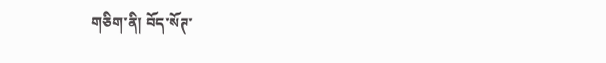གཅིག་ནི། བོད་སོཊ་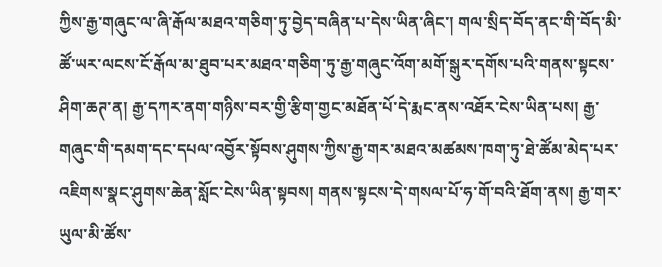ཀྱིས་རྒྱ་གཞུང་ལ་ཞི་རྒོལ་མཐའ་གཅིག་ཏུ་བྱེད་བཞིན་པ་དེས་ཡིན་ཞིང་། གལ་སྲིད་བོད་ནང་གི་བོད་མི་ཚོ་ཡར་ལངས་ངོ་རྒོལ་མ་ཐུབ་པར་མཐའ་གཅིག་ཏུ་རྒྱ་གཞུང་འོག་མགོ་སྒུར་དགོས་པའི་གནས་སྟངས་ཤིག་ཆཊ་ན། རྒྱ་དཀར་ནག་གཉིས་བར་གྱི་རྩིག་གྱང་མཐོན་པོ་དེ་རྨང་ནས་འཐོར་ངེས་ཡིན་པས། རྒྱ་གཞུང་གི་དམག་དང་དཔལ་འབྱོར་སྟོབས་ཤུགས་ཀྱིས་རྒྱ་གར་མཐའ་མཚམས་ཁག་ཏུ་ཐེ་ཚོམ་མེད་པར་འཇིགས་སྣང་ཤུགས་ཆེན་སློང་ངེས་ཡིན་སྟབས། གནས་སྟངས་དེ་གསལ་པོ་ཧ་གོ་བའི་ཐོག་ནས། རྒྱ་གར་ཡུལ་མི་ཚོས་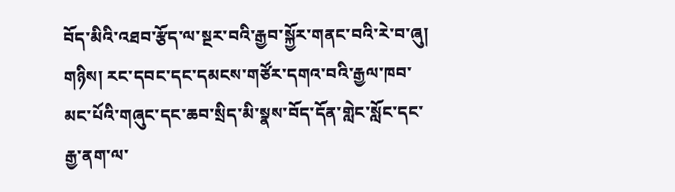བོད་མིའི་འཐབ་རྩོད་ལ་སྔར་བའི་རྒྱབ་སྐྱོར་གནང་བའི་རེ་བ་ཞུ། གཉིས། རང་དབང་དང་དམངས་གཙོར་དགའ་བའི་རྒྱལ་ཁབ་མང་པོའི་གཞུང་དང་ཆབ་སྲིད་མི་སྣས་བོད་དོན་གླེང་སློང་དང་རྒྱ་ནག་ལ་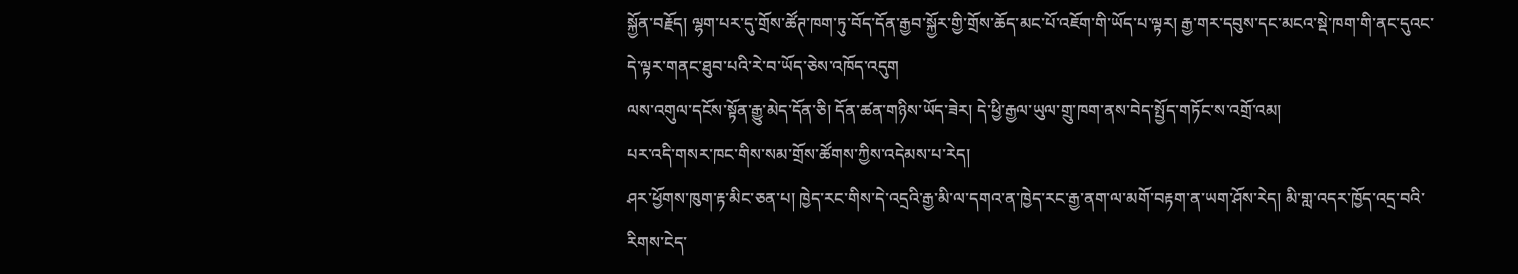སྐྱོན་བརྗོད། ལྷག་པར་དུ་གྲོས་ཚོཊ་ཁག་ཏུ་བོད་དོན་རྒྱབ་སྐྱོར་གྱི་གྲོས་ཆོད་མང་པོ་འཇོག་གི་ཡོད་པ་ལྟར། རྒྱ་གར་དབུས་དང་མངའ་སྡེ་ཁག་གི་ནང་དུའང་དེ་ལྟར་གནང་ཐུབ་པའི་རེ་བ་ཡོད་ཅེས་འཁོད་འདུག
ལས་འགུལ་དངོས་སྟོན་རྒྱུ་མེད་དོན་ཅི། དོན་ཚན་གཉིས་ཡོད་ཟེར། དེ་ཕྱི་རྒྱལ་ཡུལ་གྲུ་ཁག་ནས་བེད་སྤྱོད་གཏོང་ས་འགྲོ་འམ།
པར་འདི་གསར་ཁང་གིས་སམ་གྲོས་ཚོགས་ཀྱིས་འདེམས་པ་རེད།
ཤར་ཕྱོགས་ཁུག་རྟ་མིང་ཅན་པ། ཁྱེད་རང་གིས་དེ་འདྲའི་རྒྱ་མི་ལ་དགའ་ན་ཁྱེད་རང་རྒྱ་ནག་ལ་མགོ་བརྟག་ན་ཡག་ཤོས་རེད། མི་གླ་འདར་ཁྱོད་འདྲ་བའི་རིགས་ངེད་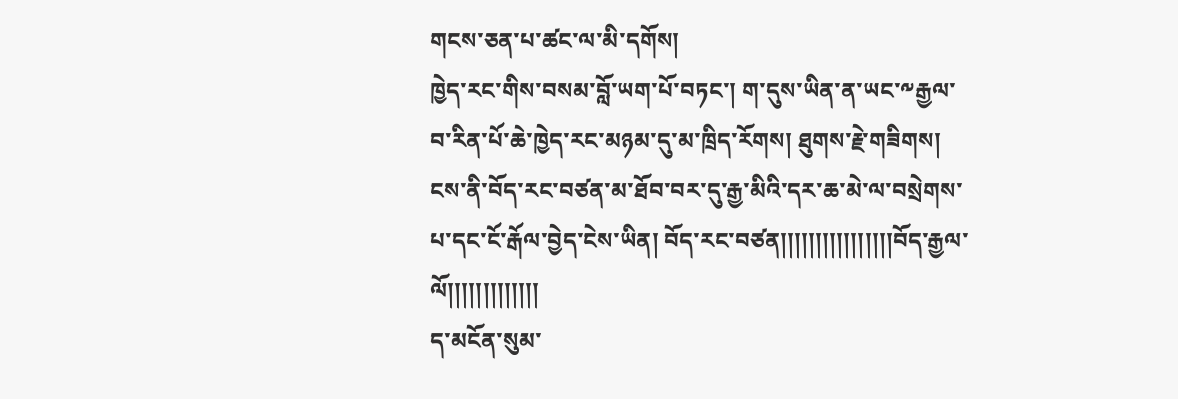གངས་ཅན་པ་ཚང་ལ་མི་དགོས།
ཁྱེད་རང་གིས་བསམ་བློ་ཡག་པོ་བཏང་། ག་དུས་ཡིན་ན་ཡང་༸རྒྱལ་བ་རིན་པོ་ཆེ་ཁྱེད་རང་མཉམ་དུ་མ་ཁྲིད་རོགས། ཐུགས་རྗེ་གཟིགས།
ངས་ནི་བོད་རང་བཙན་མ་ཐོབ་བར་དུ་རྒྱ་མིའི་དར་ཆ་མེ་ལ་བསྲེགས་པ་དང་ངོ་རྒོལ་བྱེད་ངེས་ཡིན། བོད་རང་བཙན།།།།།།།།།།།།།།།།བོད་རྒྱལ་ལོ།།།།།།།།།།།།།
ད་མངོན་སུམ་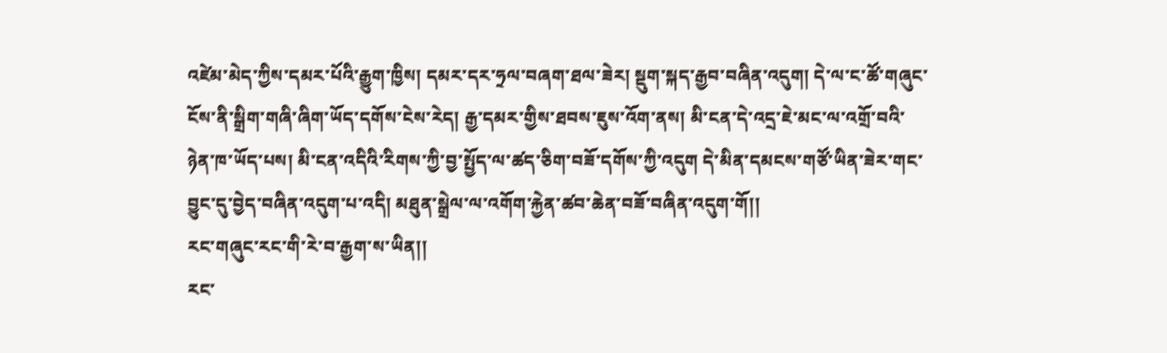འཛེམ་མེད་ཀྱིས་དམར་པོའི་རྒྱུག་ཁྱིས། དམར་དར་ཧྲལ་བཞག་ཐལ་ཟེར། སྡུག་སྐད་རྒྱབ་བཞིན་འདུག། དེ་ལ་ང་ཚོ་གཞུང་ངོས་ནི་སྒྲིག་གཞི་ཞིག་ཡོད་དགོས་ངེས་རེད། རྒྱ་དམར་གྱིས་ཐབས་ཇུས་འོག་ནས། མི་ངན་དེ་འདྲ་ཇེ་མང་ལ་འགྲོ་བའི་ཉེན་ཁ་ཡོད་པས། མི་ངན་འདིའི་རིགས་ཀྱི་བྱ་སྤྱོད་ལ་ཚད་ཅིག་བཟོ་དགོས་ཀྱི་འདུག དེ་མིན་དམངས་གཙོ་ཡིན་ཟེར་གང་བྱུང་དུ་བྱེད་བཞིན་འདུག་པ་འདི། མཐུན་སྒྲེལ་ལ་འགོག་རྐྱེན་ཚབ་ཆེན་བཟོ་བཞིན་འདུག་གོ།།
རང་གཞུང་རང་གི་རེ་བ་རྒྱག་ས་ཡིན།།
རང་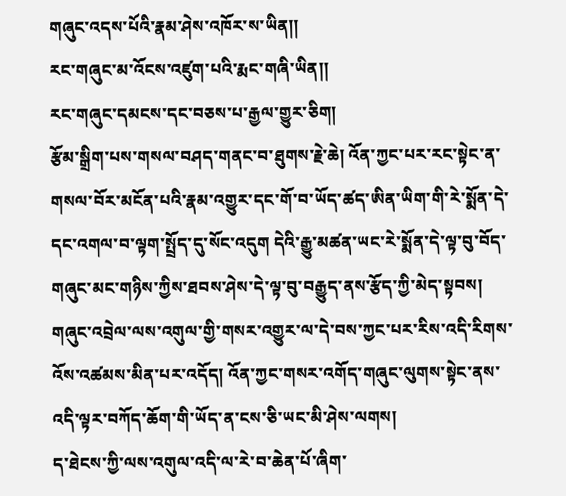གཞུང་འདས་པོའི་རྣམ་ཤེས་འཁོར་ས་ཡིན།།
རང་གཞུང་མ་འོངས་འཛུག་པའི་རྨང་གཞི་ཡིན།།
རང་གཞུང་དམངས་དང་བཅས་པ་རྒྱལ་གྱུར་ཅིག།
རྩོམ་སྒྲིག་པས་གསལ་བཤད་གནང་བ་ཐུགས་རྗེ་ཆེ། འོན་ཀྱང་པར་རང་སྟེང་ན་གསལ་བོར་མངོན་པའི་རྣམ་འགྱུར་དང་གོ་བ་ཡོད་ཚད་ཨིན་ཡིག་གི་རེ་སྨོན་དེ་དང་འགལ་བ་ལྟག་སྤྲོད་དུ་སོང་འདུག དེའི་རྒྱུ་མཚན་ཡང་རེ་སྨོན་དེ་ལྟ་བུ་བོད་གཞུང་མང་གཉིས་ཀྱིས་ཐབས་ཤེས་དེ་ལྟ་བུ་བརྒྱུད་ནས་རྩོད་ཀྱི་མེད་སྟབས། གཞུང་འབྲེལ་ལས་འགུལ་གྱི་གསར་འགྱུར་ལ་དེ་བས་ཀྱང་པར་རིས་འདི་རིགས་འོས་འཚམས་མིན་པར་འདོད། འོན་ཀྱང་གསར་འགོད་གཞུང་ལུགས་སྟེང་ནས་འདི་ལྟར་བཀོད་ཆོག་གི་ཡོད་ན་ངས་ཅི་ཡང་མི་ཤེས་ལགས།
ད་ཐེངས་ཀྱི་ལས་འགུལ་འདི་ལ་རེ་བ་ཆེན་པོ་ཞིག་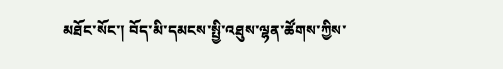མཐོང་སོང་། བོད་མི་དམངས་སྤྱི་འཐུས་ལྷན་ཚོགས་ཀྱིས་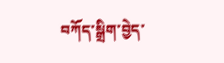བཀོད་སྒྲིག་བྱེད་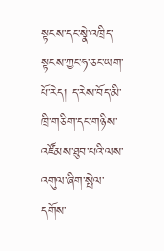སྟངས་དང་སྣེ་འཁྲིད་སྟངས་ཀྱང་ཧ་ཅང་ཡག་པོ་རེད། ད་རེས་བོད་མི་ཁྲི་གཅིག་དང་གཉིས་འཛོམས་ཐུབ་པའི་ལས་འགུལ་ཞིག་སྤེལ་དགོས་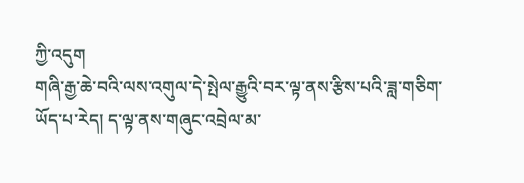ཀྱི་འདུག
གཞི་རྒྱ་ཆེ་བའི་ལས་འགུལ་དེ་སྤེལ་རྒྱུའི་བར་ལྟ་ནས་རྩིས་པའི་ཟླ་གཅིག་ཡོད་པ་རེད། ད་ལྟ་ནས་གཞུང་འབྲེལ་མ་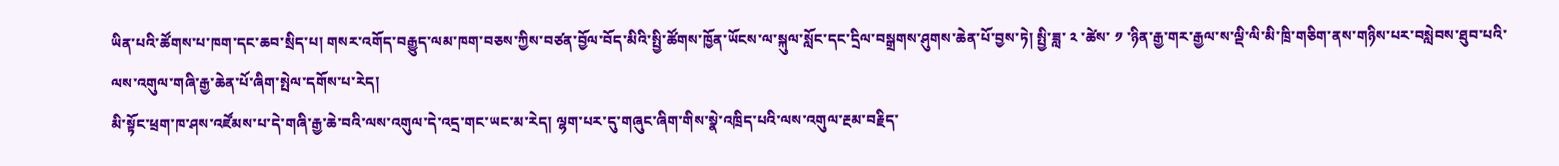ཡིན་པའི་ཚོགས་པ་ཁག་དང་ཆབ་སྲིད་པ། གསར་འགོད་བརྒྱུད་ལམ་ཁག་བཅས་ཀྱིས་བཙན་བྱོལ་བོད་མིའི་སྤྱི་ཚོགས་ཁྱོན་ཡོངས་ལ་སྐུལ་སློང་དང་དྲིལ་བསྒྲགས་ཤུགས་ཆེན་པོ་བྱས་ཏེ། སྤྱི་ཟླ་ ༢ ་ཚེས་ ༡ ་ཉིན་རྒྱ་གར་རྒྱལ་ས་ལྡི་ལི་མི་ཁྲི་གཅིག་ནས་གཉིས་པར་བསླེབས་ཐུབ་པའི་ལས་འགུལ་གཞི་རྒྱ་ཆེན་པོ་ཞིག་སྤེལ་དགོས་པ་རེད།
མི་སྟོང་ཕྲག་ཁ་ཤས་འཛོམས་པ་དེ་གཞི་རྒྱ་ཆེ་བའི་ལས་འགུལ་དེ་འདྲ་གང་ཡང་མ་རེད། ལྷག་པར་དུ་གཞུང་ཞིག་གིས་སྣེ་འཁྲིད་པའི་ལས་འགུལ་རྔམ་བརྗིད་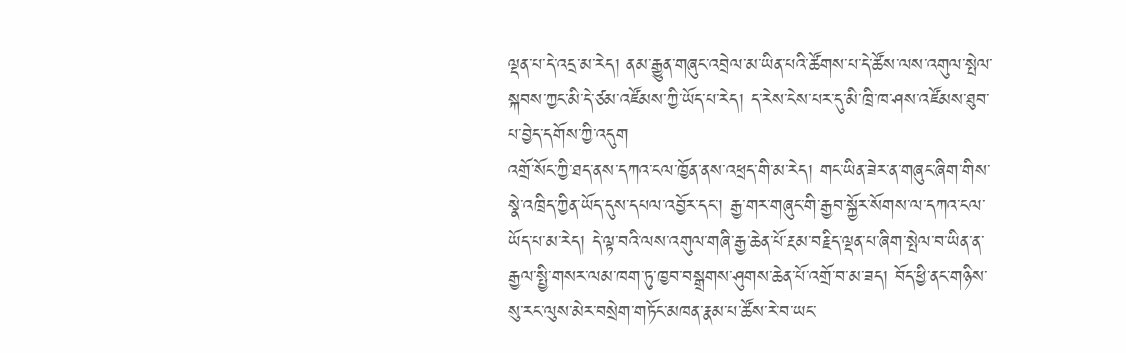ལྡན་པ་དེ་འདྲ་མ་རེད། ནམ་རྒྱུན་གཞུང་འབྲེལ་མ་ཡིན་པའི་ཚོགས་པ་དེ་ཚོས་ལས་འགུལ་སྤེལ་སྐབས་ཀྱང་མི་དེ་ཙམ་འཛོམས་ཀྱི་ཡོད་པ་རེད། ད་རེས་ངེས་པར་དུ་མི་ཁྲི་ཁ་ཤས་འཛོམས་ཐུབ་པ་བྱེད་དགོས་ཀྱི་འདུག
འགྲོ་སོང་ཀྱི་ཐད་ནས་དཀའ་ངལ་ཁྱོན་ནས་འཕྲད་གི་མ་རེད། གང་ཡིན་ཟེར་ན་གཞུང་ཞིག་གིས་སྣེ་འཁྲིད་ཀྱིན་ཡོད་དུས་དཔལ་འབྱོར་དང་། རྒྱ་གར་གཞུང་གི་རྒྱབ་སྐྱོར་སོགས་ལ་དཀའ་ངལ་ཡོད་པ་མ་རེད། དེ་ལྟ་བའི་ལས་འགུལ་གཞི་རྒྱ་ཆེན་པོ་རྔམ་བརྗིད་ལྡན་པ་ཞིག་སྤེལ་བ་ཡིན་ན་རྒྱལ་སྤྱི་གསར་ལམ་ཁག་ཏུ་ཁྱབ་བསྒྲགས་ཤུགས་ཆེན་པོ་འགྲོ་བ་མ་ཟད། བོད་ཕྱི་ནང་གཉིས་སུ་རང་ལུས་མེར་བསྲེག་གཏོང་མཁན་རྣམ་པ་ཚོས་རེ་བ་ཡང་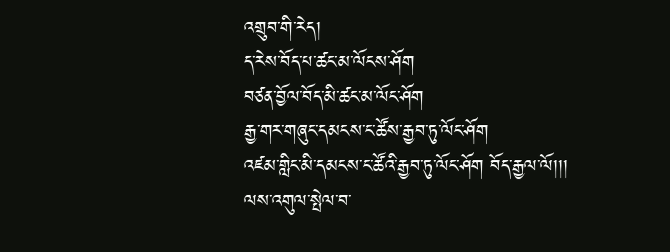འགྲུབ་གི་རེད།
ད་རེས་བོད་པ་ཚང་མ་ལོངས་ཤོག
བཙན་བྱོལ་བོད་མི་ཚང་མ་ལོང་ཤོག
རྒྱ་གར་གཞུང་དམངས་ང་ཚོས་རྒྱབ་ཏུ་ལོང་ཤོག
འཛམ་གླིང་མི་དམངས་ང་ཚོའི་རྒྱབ་ཏུ་ལོང་ཤོག བོད་རྒྱལ་ལོ།།།
ལས་འགུལ་སྤེལ་བ་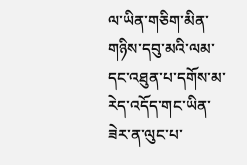ལ་ཡིན་གཅིག་མིན་གཉིས་དབུ་མའི་ལམ་དང་འཐུན་པ་དགོས་མ་རེད་འདོད་གང་ཡིན་ཟེར་ན་ལུང་པ་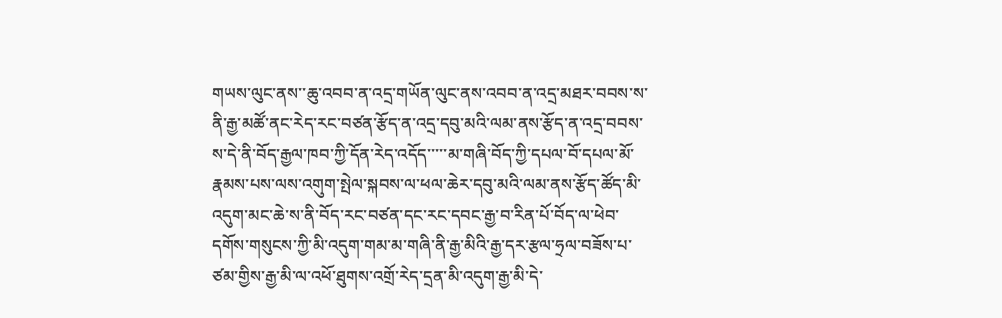གཡས་ལུང་ནས་་ཆུ་འབབ་ན་འདྲ་གཡོན་ལུང་ནས་འབབ་ན་འདྲ་མཐར་བབས་ས་ནི་རྒྱ་མཚོ་ནང་རེད་རང་བཙན་རྩོད་ན་འདྲ་དབུ་མའི་ལམ་ནས་རྩོད་ན་འདྲ་བབས་ས་དེ་ནི་བོད་རྒྱལ་ཁབ་ཀྱི་དོན་རེད་འདོད་་་་་མ་གཞི་བོད་ཀྱི་དཔལ་བོ་དཔལ་མོ་རྣམས་པས་ལས་འགུག་སྤེལ་སྐབས་ལ་ཕལ་ཆེར་དབུ་མའི་ལམ་ནས་རྩོད་ཚོད་མི་འདུག་མང་ཆེ་ས་ནི་བོད་རང་བཙན་དང་རང་དབང་རྒྱ་བ་རིན་པོ་བོད་ལ་ཕེབ་དགོས་གསུངས་ཀྱི་མི་འདུག་གམ་མ་གཞི་ནི་རྒྱ་མིའི་རྒྱ་དར་རྩལ་ཧྲལ་བཟོས་པ་ཙམ་གྱིས་རྒྱ་མི་ལ་འཕོ་ཐུགས་འགྲོ་རེད་དྲན་མི་འདུག་རྒྱ་མི་དེ་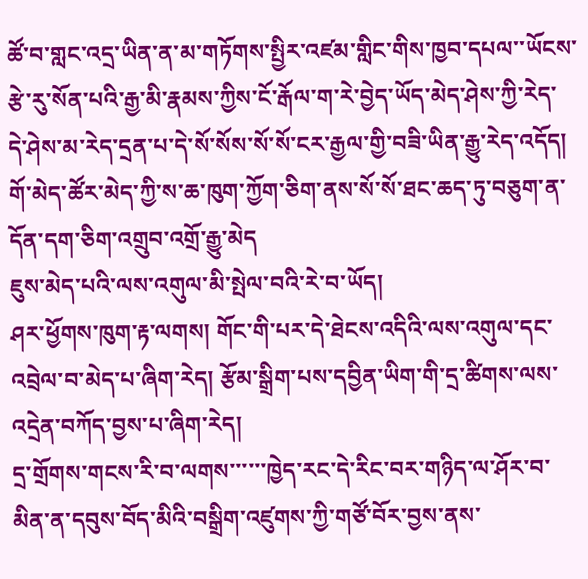ཚོ་བ་གླང་འདྲ་ཡིན་ན་མ་གཏོགས་སྤྱིར་འཛམ་གླིང་གིས་ཁྱབ་དཔལ་་ཡོངས་རྩེ་རུ་སོན་པའི་རྒྱ་མི་རྣམས་ཀྱིས་ངོ་རྒོལ་ག་རེ་བྱེད་ཡོད་མེད་ཤེས་ཀྱི་རེད་དེ་ཤེས་མ་རེད་དྲན་པ་དེ་སོ་སོས་སོ་སོ་ངར་རྒྱལ་གྱི་བཟི་ཡིན་རྒྱུ་རེད་འདོད།
གོ་མེད་ཚོར་མེད་ཀྱི་ས་ཆ་ཁུག་ཀྱོག་ཅིག་ནས་སོ་སོ་ཐང་ཆད་ཏུ་བཅུག་ན་དོན་དག་ཅིག་འགྲུབ་འགྲོ་རྒྱུ་མེད
ཇུས་མེད་པའི་ལས་འགུལ་མི་སྤེལ་བའི་རེ་བ་ཡོད།
ཤར་ཕྱོགས་ཁུག་རྟ་ལགས། གོང་གི་པར་དེ་ཐེངས་འདིའི་ལས་འགུལ་དང་འབྲེལ་བ་མེད་པ་ཞིག་རེད། རྩོམ་སྒྲིག་པས་དབྱིན་ཡིག་གི་དྲ་ཚིགས་ལས་འདྲེན་བཀོད་བྱས་པ་ཞིག་རེད།
དྲ་གྲོགས་གངས་རི་བ་ལགས་་་་་་ཁྱེད་རང་དེ་རིང་བར་གཉིད་ལ་ཤོར་བ་མིན་ན་དབུས་བོད་མིའི་བསྒྲིག་འཛུགས་ཀྱི་གཙོ་བོར་བྱས་ནས་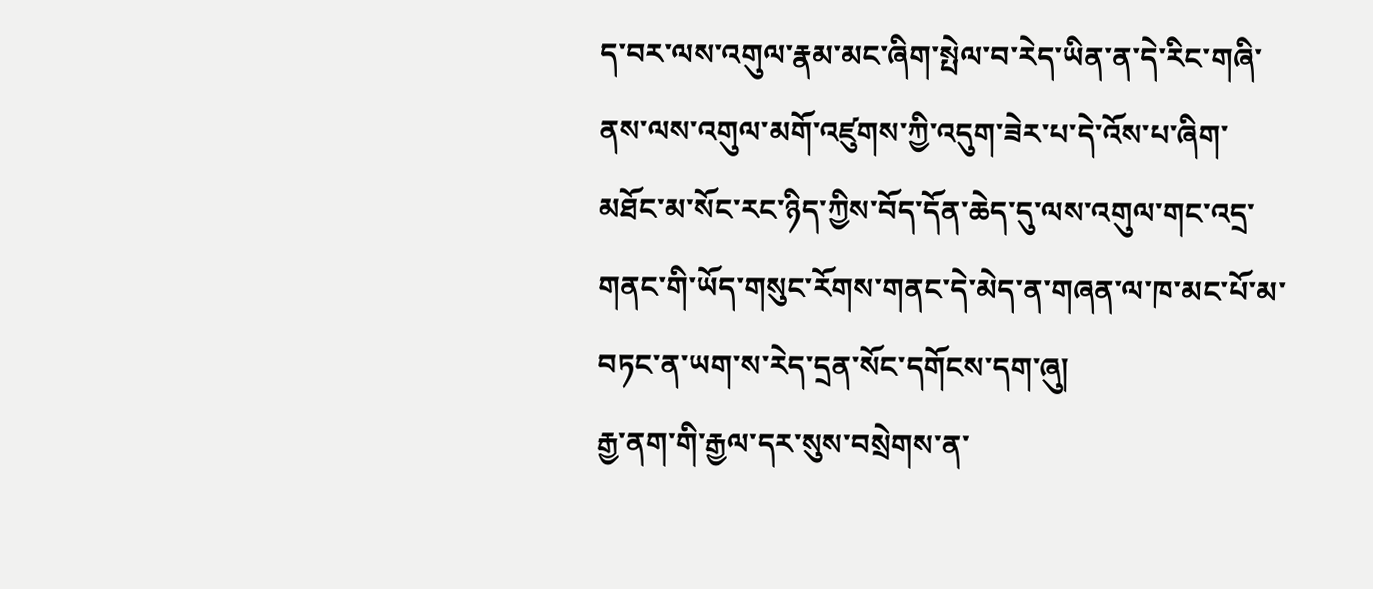ད་བར་ལས་འགུལ་རྣམ་མང་ཞིག་སྤེལ་བ་རེད་ཡིན་ན་དེ་རིང་གཞི་ནས་ལས་འགུལ་མགོ་འཛུགས་ཀྱི་འདུག་ཟེར་པ་དེ་འོས་པ་ཞིག་མཐོང་མ་སོང་རང་ཉིད་ཀྱིས་བོད་དོན་ཆེད་དུ་ལས་འགུལ་གང་འདྲ་གནང་གི་ཡོད་གསུང་རོགས་གནང་དེ་མེད་ན་གཞན་ལ་ཁ་མང་པོ་མ་བཏང་ན་ཡག་ས་རེད་དྲན་སོང་དགོངས་དག་ཞུ།
རྒྱ་ནག་གི་རྒྱལ་དར་སུས་བསྲེགས་ན་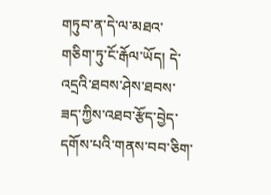གཏུབ་ན་དེ་ལ་མཐའ་གཅིག་ཏུ་ངོ་རྒོལ་ཡོད། དེ་འདྲའི་ཐབས་ཤེས་ཐབས་ཟད་ཀྱིས་འཐབ་རྩོད་བྱེད་དགོས་པའི་གནས་བབ་ཅིག་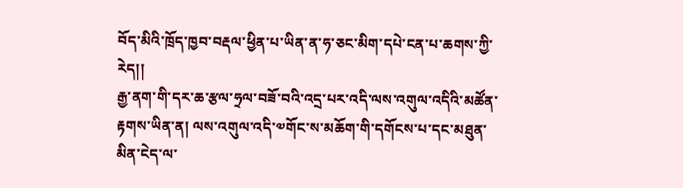བོད་མིའི་ཁྲོད་ཁྱབ་བརྡལ་ཕྱིན་པ་ཡིན་ན་ཧ་ཅང་མིག་དཔེ་ངན་པ་ཆགས་ཀྱི་རེད།།
རྒྱ་ནག་གི་དར་ཆ་རྩལ་ཧྲལ་བཟོ་བའི་འདྲ་པར་འདི་ལས་འགུལ་འདིའི་མཚོན་རྟགས་ཡིན་ན། ལས་འགུལ་འདི་༧གོང་ས་མཆོག་གི་དགོངས་པ་དང་མཐུན་མིན་ངེད་ལ་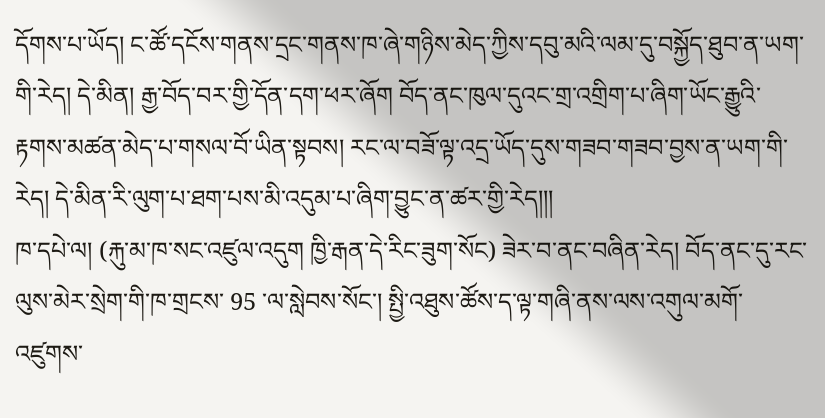དོགས་པ་ཡོད། ང་ཚོ་དངོས་གནས་དྲང་གནས་ཁ་ཞེ་གཉིས་མེད་ཀྱིས་དབུ་མའི་ལམ་དུ་བསྐྱོད་ཐུབ་ན་ཡག་གི་རེད། དེ་མིན། རྒྱ་བོད་བར་གྱི་དོན་དག་ཕར་ཞོག བོད་ནང་ཁུལ་དུའང་གྲ་འགྲིག་པ་ཞིག་ཡོང་རྒྱུའི་རྟགས་མཚན་མེད་པ་གསལ་བོ་ཡིན་སྟབས། རང་ལ་བཟོ་ལྟ་འདྲ་ཡོད་དུས་གཟབ་གཟབ་བྱས་ན་ཡག་གི་རེད། དེ་མིན་རི་ལུག་པ་ཐག་པས་མི་འདུམ་པ་ཞིག་བྱུང་ན་ཚར་གྱི་རེད།།།
ཁ་དཔེ་ལ། (རྐུ་མ་ཁ་སང་འཛུལ་འདུག ཁྱི་རྒན་དེ་རིང་ཟུག་སོང) ཟེར་བ་ནང་བཞིན་རེད། བོད་ནང་དུ་རང་ལུས་མེར་སྲེག་གི་ཁ་གྲངས་ 95 ་ལ་སླེབས་སོང་། སྤྱི་འཐུས་ཚོས་ད་ལྟ་གཞི་ནས་ལས་འགུལ་མགོ་འཛུགས་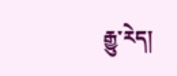རྒྱུ་རེད།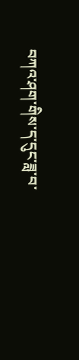བཀའ་ཤག་གིས་ད་དུང་ཟླ་བ་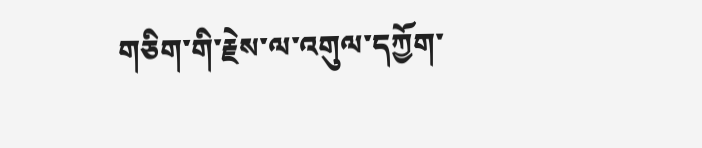གཅིག་གི་རྗེས་ལ་འགུལ་དཀྱོག་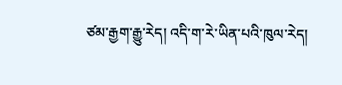ཙམ་རྒྱག་རྒྱུ་རེད། འདི་ག་རེ་ཡིན་པའི་ཁུལ་རེད།